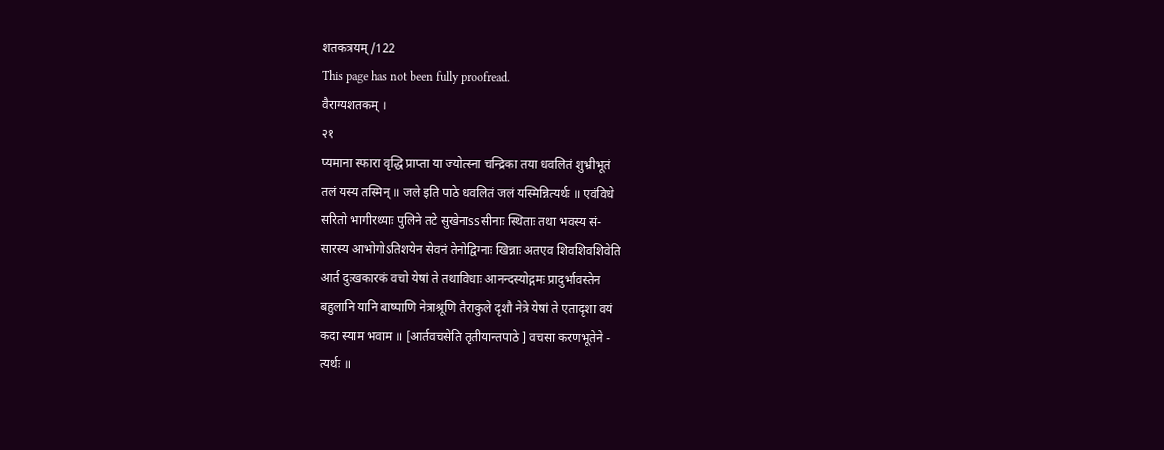शतकत्रयम् /122
This page has not been fully proofread.
वैराग्यशतकम् ।
२१
प्यमाना स्फारा वृद्धि प्राप्ता या ज्योत्स्ना चन्द्रिका तया धवलितं शुभ्रीभूतं
तलं यस्य तस्मिन् ॥ जले इति पाठे धवलितं जलं यस्मिन्नित्यर्थः ॥ एवंविधे
सरितो भागीरथ्याः पुलिने तटे सुखेनाssसीनाः स्थिताः तथा भवस्य सं-
सारस्य आभोगोऽतिशयेन सेवनं तेनोद्विग्नाः खिन्नाः अतएव शिवशिवशिवेति
आर्त दुःखकारकं वचो येषां ते तथाविधाः आनन्दस्योद्गमः प्रादुर्भावस्तेन
बहुलानि यानि बाष्पाणि नेत्राश्रूणि तैराकुले दृशौ नेत्रे येषां ते एतादृशा वयं
कदा स्याम भवाम ॥ [आर्तवचसेति तृतीयान्तपाठे ] वचसा करणभूतेने -
त्यर्थः ॥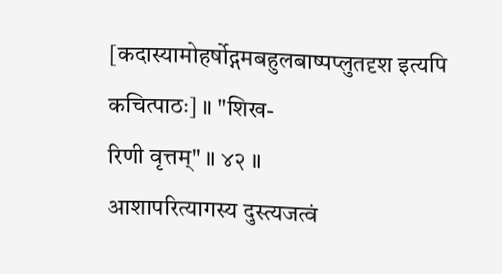[कदास्यामोहर्षोद्गमबहुलबाष्पप्लुतदृश इत्यपि कचित्पाठः] ॥ "शिख-
रिणी वृत्तम्" ॥ ४२ ॥
आशापरित्यागस्य दुस्त्यजत्वं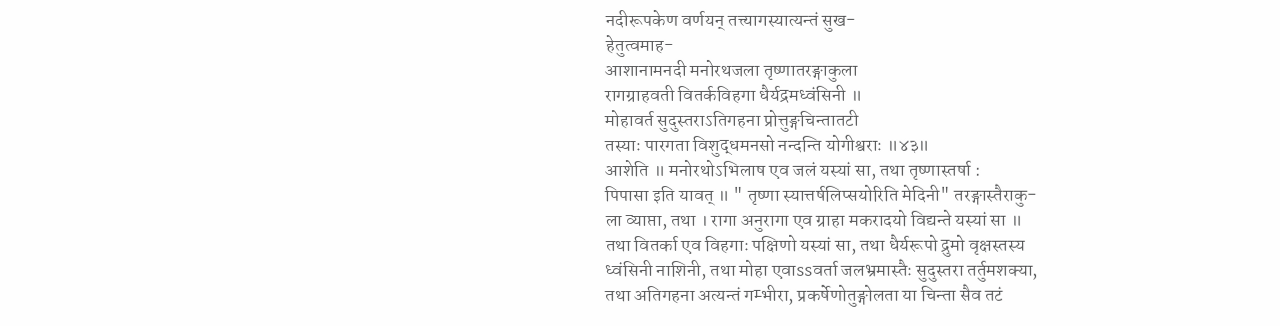नदीरूपकेण वर्णयन् तत्त्यागस्यात्यन्तं सुख-
हेतुत्वमाह-
आशानामनदी मनोरथजला तृष्णातरङ्गाकुला
रागग्राहवती वितर्कविहगा धैर्यद्रमध्वंसिनी ॥
मोहावर्त सुदुस्तराऽतिगहना प्रोत्तुङ्गचिन्तातटी
तस्याः पारगता विशुद्धमनसो नन्दन्ति योगीश्वराः ॥४३॥
आशेति ॥ मनोरथोऽभिलाष एव जलं यस्यां सा, तथा तृष्णास्तर्षा :
पिपासा इति यावत् ॥ " तृष्णा स्यात्तर्षलिप्सयोरिति मेदिनी" तरङ्गास्तैराकु-
ला व्याप्ता, तथा । रागा अनुरागा एव ग्राहा मकरादयो विद्यन्ते यस्यां सा ॥
तथा वितर्का एव विहगाः पक्षिणो यस्यां सा, तथा धैर्यरूपो द्रुमो वृक्षस्तस्य
ध्वंसिनी नाशिनी, तथा मोहा एवाssवर्ता जलभ्रमास्तैः सुदुस्तरा तर्तुमशक्या,
तथा अतिगहना अत्यन्तं गम्भीरा, प्रकर्षेणोतुङ्गोलता या चिन्ता सैव तटं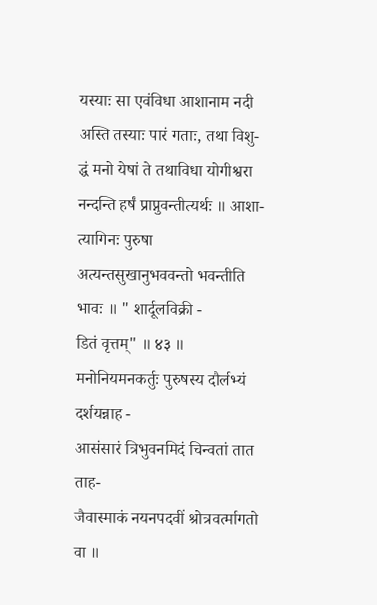यस्याः सा एवंविधा आशानाम नदी अस्ति तस्याः पारं गताः, तथा विशु-
द्धं मनो येषां ते तथाविधा योगीश्वरा नन्दन्ति हर्षं प्राप्नुवन्तीत्यर्थः ॥ आशा-
त्यागिनः पुरुषा अत्यन्तसुखानुभववन्तो भवन्तीति भावः ॥ " शार्दूलविक्री -
डितं वृत्तम्" ॥ ४३ ॥
मनोनियमनकर्तुः पुरुषस्य दौर्लभ्यं दर्शयन्नाह -
आसंसारं त्रिभुवनमिदं चिन्वतां तात ताह-
जैवास्माकं नयनपदवीं श्रोत्रवर्त्मागतो वा ॥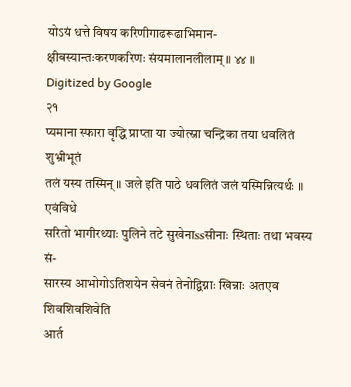योऽयं धत्ते विषय करिणीगाढरूढाभिमान-
क्षीबस्यान्तःकरणकरिणः संयमालानलीलाम् ॥ ४४ ॥
Digitized by Google
२१
प्यमाना स्फारा वृद्धि प्राप्ता या ज्योत्स्ना चन्द्रिका तया धवलितं शुभ्रीभूतं
तलं यस्य तस्मिन् ॥ जले इति पाठे धवलितं जलं यस्मिन्नित्यर्थः ॥ एवंविधे
सरितो भागीरथ्याः पुलिने तटे सुखेनाssसीनाः स्थिताः तथा भवस्य सं-
सारस्य आभोगोऽतिशयेन सेवनं तेनोद्विग्नाः खिन्नाः अतएव शिवशिवशिवेति
आर्त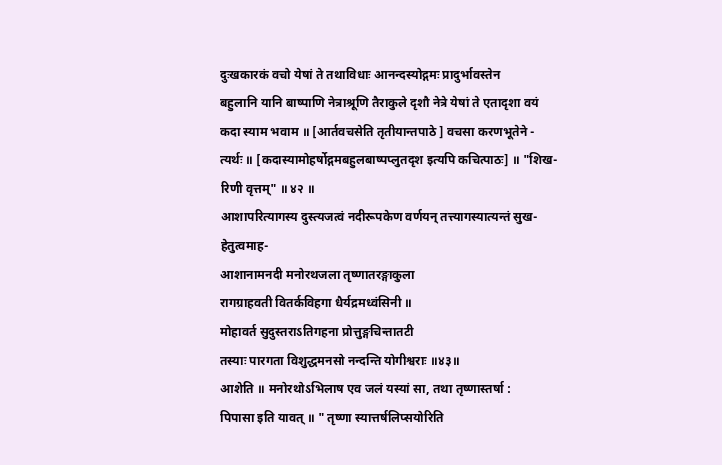दुःखकारकं वचो येषां ते तथाविधाः आनन्दस्योद्गमः प्रादुर्भावस्तेन
बहुलानि यानि बाष्पाणि नेत्राश्रूणि तैराकुले दृशौ नेत्रे येषां ते एतादृशा वयं
कदा स्याम भवाम ॥ [आर्तवचसेति तृतीयान्तपाठे ] वचसा करणभूतेने -
त्यर्थः ॥ [कदास्यामोहर्षोद्गमबहुलबाष्पप्लुतदृश इत्यपि कचित्पाठः] ॥ "शिख-
रिणी वृत्तम्" ॥ ४२ ॥
आशापरित्यागस्य दुस्त्यजत्वं नदीरूपकेण वर्णयन् तत्त्यागस्यात्यन्तं सुख-
हेतुत्वमाह-
आशानामनदी मनोरथजला तृष्णातरङ्गाकुला
रागग्राहवती वितर्कविहगा धैर्यद्रमध्वंसिनी ॥
मोहावर्त सुदुस्तराऽतिगहना प्रोत्तुङ्गचिन्तातटी
तस्याः पारगता विशुद्धमनसो नन्दन्ति योगीश्वराः ॥४३॥
आशेति ॥ मनोरथोऽभिलाष एव जलं यस्यां सा, तथा तृष्णास्तर्षा :
पिपासा इति यावत् ॥ " तृष्णा स्यात्तर्षलिप्सयोरिति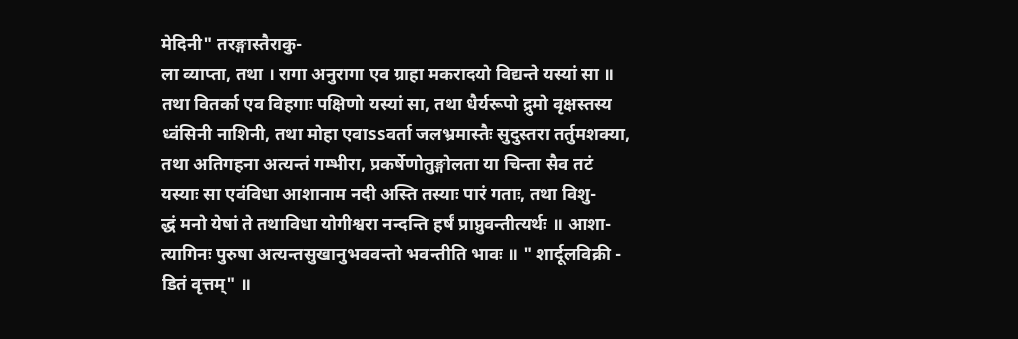मेदिनी" तरङ्गास्तैराकु-
ला व्याप्ता, तथा । रागा अनुरागा एव ग्राहा मकरादयो विद्यन्ते यस्यां सा ॥
तथा वितर्का एव विहगाः पक्षिणो यस्यां सा, तथा धैर्यरूपो द्रुमो वृक्षस्तस्य
ध्वंसिनी नाशिनी, तथा मोहा एवाssवर्ता जलभ्रमास्तैः सुदुस्तरा तर्तुमशक्या,
तथा अतिगहना अत्यन्तं गम्भीरा, प्रकर्षेणोतुङ्गोलता या चिन्ता सैव तटं
यस्याः सा एवंविधा आशानाम नदी अस्ति तस्याः पारं गताः, तथा विशु-
द्धं मनो येषां ते तथाविधा योगीश्वरा नन्दन्ति हर्षं प्राप्नुवन्तीत्यर्थः ॥ आशा-
त्यागिनः पुरुषा अत्यन्तसुखानुभववन्तो भवन्तीति भावः ॥ " शार्दूलविक्री -
डितं वृत्तम्" ॥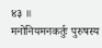४३ ॥
मनोनियमनकर्तुः पुरुषस्य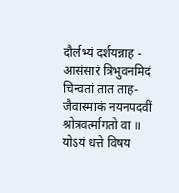दौर्लभ्यं दर्शयन्नाह -
आसंसारं त्रिभुवनमिदं चिन्वतां तात ताह-
जैवास्माकं नयनपदवीं श्रोत्रवर्त्मागतो वा ॥
योऽयं धत्ते विषय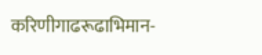करिणीगाढरूढाभिमान-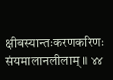क्षीबस्यान्तःकरणकरिणः संयमालानलीलाम् ॥ ४४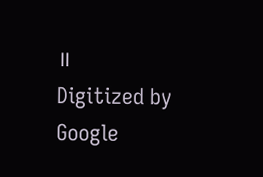॥
Digitized by Google